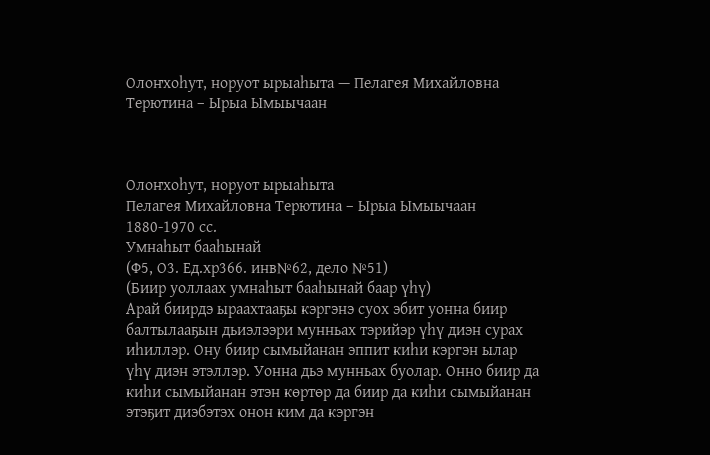Олоҥхоһут, норуот ырыаһыта — Пелагея Михайловна Терютина – Ырыа Ымыычаан



Олоҥхоһут, норуот ырыаһыта
Пелагея Михайловна Терютина – Ырыа Ымыычаан
1880-1970 сс.
Умнаһыт бааһынай
(Ф5, О3. Ед.хр366. инв№62, дело №51)
(Биир уоллаах умнаһыт бааһынай баар үһү)
Арай биирдэ ыраахтааҕы кэргэнэ суох эбит уонна биир балтылааҕын дьиэлээри мунньах тэрийэр үһү диэн сурах иһиллэр. Ону биир сымыйанан эппит киһи кэргэн ылар үһү диэн этэллэр. Уонна дьэ мунньах буолар. Онно биир да киһи сымыйанан этэн көртөр да биир да киһи сымыйанан этэҕит диэбэтэх онон ким да кэргэн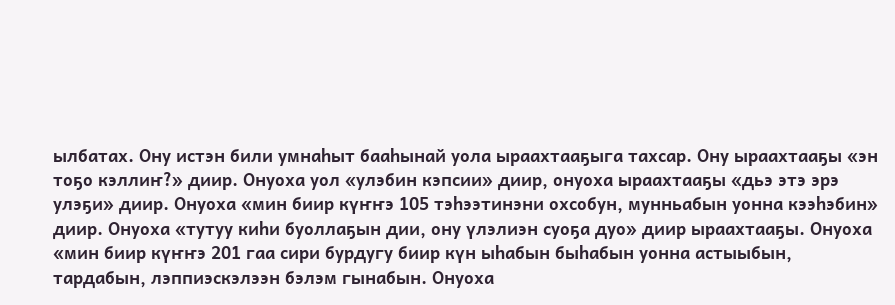ылбатах. Ону истэн били умнаһыт бааһынай уола ыраахтааҕыга тахсар. Ону ыраахтааҕы «эн тоҕо кэллиҥ?» диир. Онуоха уол «улэбин кэпсии» диир, онуоха ыраахтааҕы «дьэ этэ эрэ улэҕи» диир. Онуоха «мин биир күҥҥэ 105 тэһээтинэни охсобун, мунньабын уонна кээһэбин» диир. Онуоха «тутуу киһи буоллаҕын дии, ону үлэлиэн суоҕа дуо» диир ыраахтааҕы. Онуоха «мин биир күҥҥэ 201 гаа сири бурдугу биир күн ыһабын быһабын уонна астыыбын, тардабын, лэппиэскэлээн бэлэм гынабын. Онуоха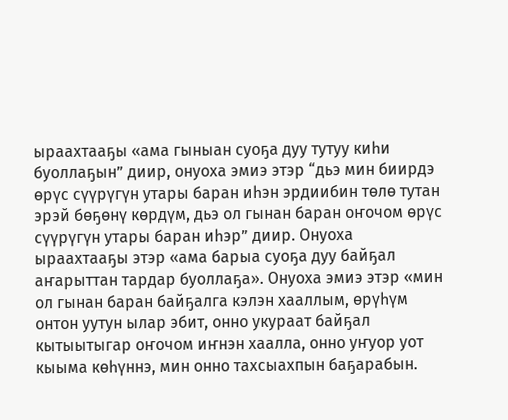ыраахтааҕы «ама гыныан суоҕа дуу тутуу киһи буоллаҕын” диир, онуоха эмиэ этэр “дьэ мин биирдэ өрүс сүүрүгүн утары баран иһэн эрдиибин төлө тутан эрэй бөҕөнү көрдүм, дьэ ол гынан баран оҥочом өрүс сүүрүгүн утары баран иһэр” диир. Онуоха ыраахтааҕы этэр «ама барыа суоҕа дуу байҕал аҥарыттан тардар буоллаҕа». Онуоха эмиэ этэр «мин ол гынан баран байҕалга кэлэн хааллым, өрүһүм онтон уутун ылар эбит, онно укураат байҕал кытыытыгар оҥочом иҥнэн хаалла, онно уҥуор уот кыыма көһүннэ, мин онно тахсыахпын баҕарабын.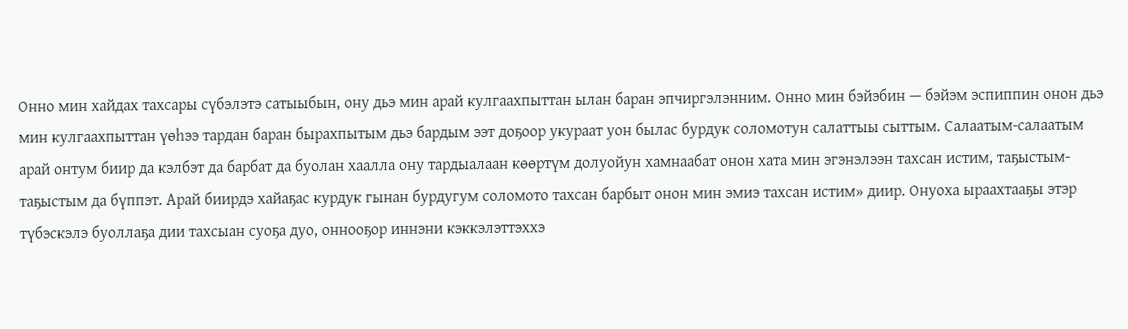Онно мин хайдах тахсары сүбэлэтэ сатыыбын, ону дьэ мин арай кулгаахпыттан ылан баран эпчиргэлэнним. Онно мин бэйэбин — бэйэм эспиппин онон дьэ мин кулгаахпыттан үөһээ тардан баран бырахпытым дьэ бардым ээт доҕоор укураат уон былас бурдук соломотун салаттыы сыттым. Салаатым-салаатым арай онтум биир да кэлбэт да барбат да буолан хаалла ону тардыалаан көөртүм долуойун хамнаабат онон хата мин эгэнэлээн тахсан истим, таҕыстым-таҕыстым да бүппэт. Арай биирдэ хайаҕас курдук гынан бурдугум соломото тахсан барбыт онон мин эмиэ тахсан истим» диир. Онуоха ыраахтааҕы этэр түбэскэлэ буоллаҕа дии тахсыан суоҕа дуо, оннооҕор иннэни кэккэлэттэххэ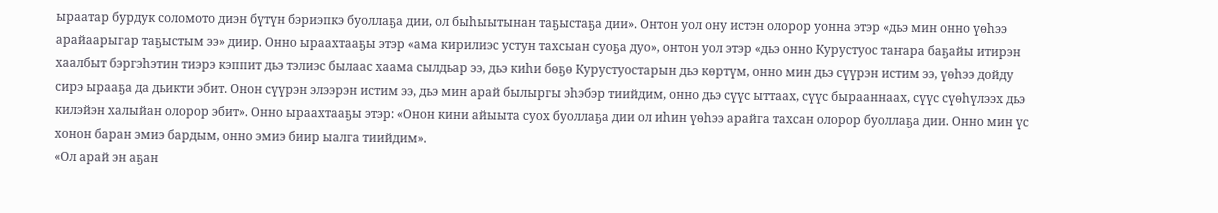ыраатар бурдук соломото диэн бүтүн бэриэпкэ буоллаҕа дии, ол быһыытынан таҕыстаҕа дии». Онтон уол ону истэн олорор уонна этэр «дьэ мин онно үөһээ арайаарыгар таҕыстым ээ» диир. Онно ыраахтааҕы этэр «ама кирилиэс устун тахсыан суоҕа дуо», онтон уол этэр «дьэ онно Курустуос таҥара баҕайы итирэн хаалбыт бэргэһэтин тиэрэ кэппит дьэ тэлиэс былаас хаама сылдьар ээ, дьэ киһи бөҕө Курустуостарын дьэ көртүм, онно мин дьэ сүүрэн истим ээ, үөһээ дойду сирэ ырааҕа да дьикти эбит. Онон сүүрэн элээрэн истим ээ, дьэ мин арай былыргы эһэбэр тиийдим, онно дьэ сүүс ыттаах, сүүс бырааннаах, сүүс сүөһүлээх дьэ килэйэн халыйан олорор эбит». Онно ыраахтааҕы этэр: «Онон кини айыыта суох буоллаҕа дии ол иһин үөһээ арайга тахсан олорор буоллаҕа дии. Онно мин үс хонон баран эмиэ бардым, онно эмиэ биир ыалга тиийдим».
«Ол арай эн аҕан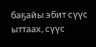баҕайы эбит сүүс ыттаах, сүүс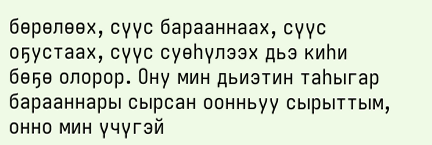бөрөлөөх, сүүс барааннаах, сүүс оҕустаах, сүүс суөһүлээх дьэ киһи бөҕө олорор. Ону мин дьиэтин таһыгар барааннары сырсан оонньуу сырыттым, онно мин үчүгэй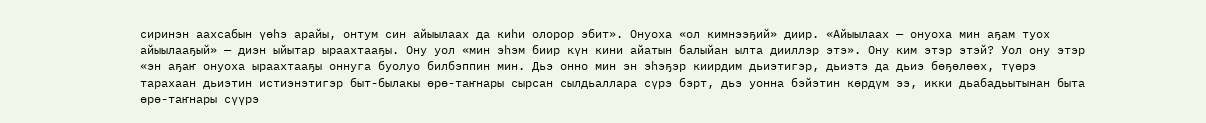сиринэн аахсабын үөһэ арайы, онтум син айыылаах да киһи олорор эбит». Онуоха «ол кимнээҕий» диир. «Айыылаах — онуоха мин аҕам туох айыылааҕый» — диэн ыйытар ыраахтааҕы. Ону уол «мин эһэм биир күн кини айатын балыйан ылта дииллэр этэ». Ону ким этэр этэй? Уол ону этэр «эн аҕаҥ онуоха ыраахтааҕы оннуга буолуо билбэппин мин. Дьэ онно мин эн эһэҕэр киирдим дьиэтигэр, дьиэтэ да дьиэ бөҕөлөөх, түөрэ тарахаан дьиэтин истиэнэтигэр быт-былакы өрө-таҥнары сырсан сылдьаллара сүрэ бэрт, дьэ уонна бэйэтин көрдүм ээ, икки дьабадьытынан быта өрө-таҥнары сүүрэ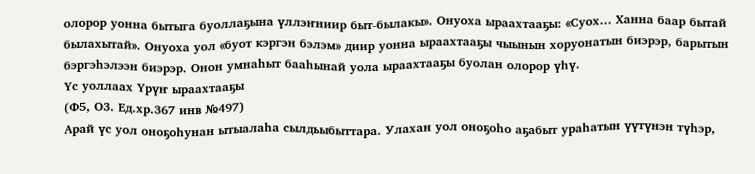олорор уонна бытыга буоллаҕына үллэҥниир быт-былакы». Онуоха ыраахтааҕы: «Суох… Ханна баар бытай былахытай». Онуоха уол «буот кэргэн бэлэм» диир уонна ыраахтааҕы чыынын хоруонатын биэрэр, барытын бэргэһэлээн биэрэр. Онон умнаһыт бааһынай уола ыраахтааҕы буолан олорор үһү.
Үс уоллаах Үрүҥ ыраахтааҕы
(Ф5, О3. Ед.хр.367 инв №497)
Арай үс уол оноҕоһунан ытыалаһа сылдьыбыттара. Улахан уол оноҕоһо аҕабыт ураһатын үүтүнэн түһэр,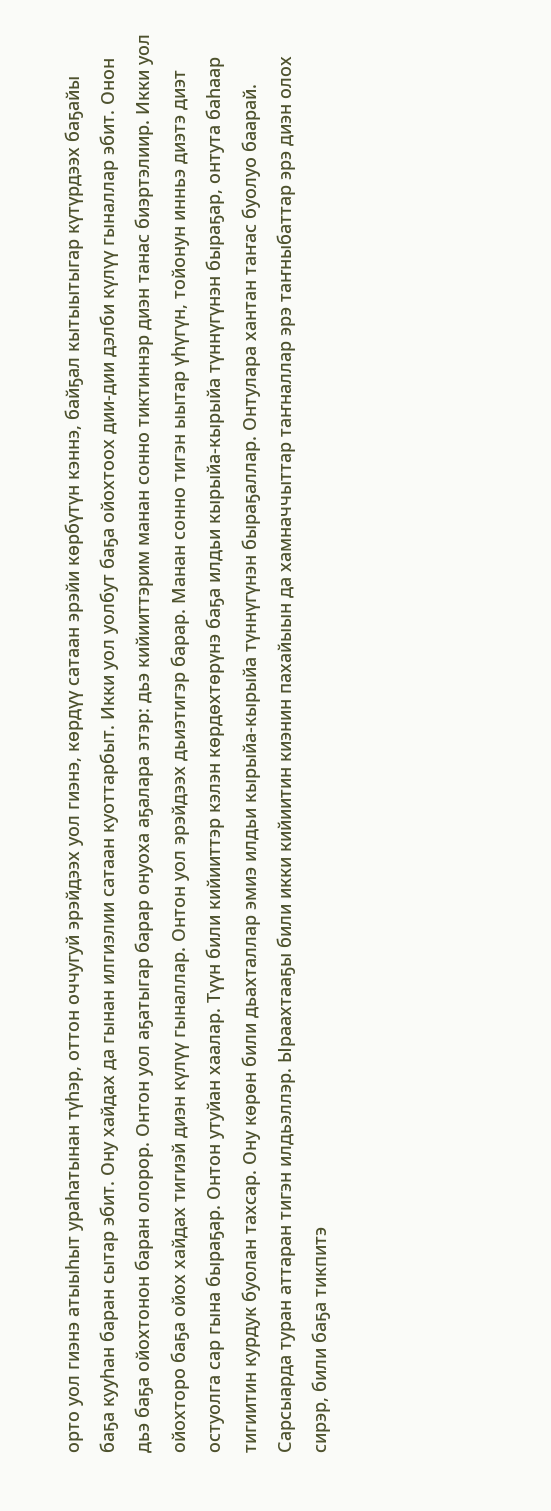орто уол гиэнэ атыыһыт ураһатынан түһэр, оттон оччугуй эрэйдээх уол гиэнэ, көрдүү сатаан эрэйи көрбүтүн кэннэ, байҕал кытыытыгар күтүрдээх баҕайы баҕа кууһан баран сытар эбит. Ону хайдах да гынан илгиэлии сатаан куоттарбыт. Икки уол уолбут баҕа ойохтоох дии-дии дэлби күлүү гыналлар эбит. Онон дьэ баҕа ойохтонон баран олорор. Онтон уол аҕатыгар барар онуоха аҕалара этэр: дьэ кийииттэрим манан сонно тиктиннэр диэн танас биэртэлиир. Икки уол ойохторо баҕа ойох хайдах тигиэй диэн күлүү гыналлар. Онтон уол эрэйдээх дьиэтигэр барар. Манан сонно тигэн ыытар үһүгүн, тойонун инньэ диэтэ диэт остуолга сар гына быраҕар. Онтон утуйан хаалар. Түүн били кийииттэр кэлэн көрдөхтөрүнэ баҕа илдьи кырыйа-кырыйа түннүгүнэн быраҕар, онтута баһаар тигиитин курдук буолан тахсар. Ону көрөн били дьахталлар эмиэ илдьи кырыйа-кырыйа түннүгүнэн быраҕаллар. Онтулара хантан таҥас буолуо баарай. Сарсыарда туран аттаран тигэн илдьэллэр. Ыраахтааҕы били икки кийиитин киэнин пахайыын да хамначчыттар таҥналлар эрэ таҥныбаттар эрэ диэн олох сирэр, били баҕа тикпитэ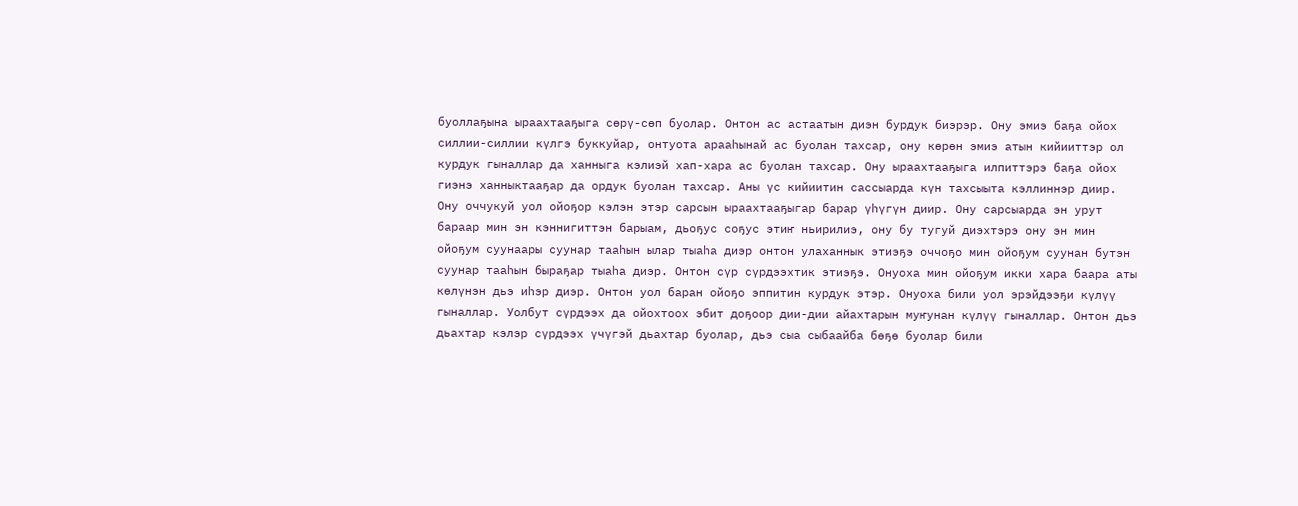буоллаҕына ыраахтааҕыга сөрү-сөп буолар. Онтон ас астаатын диэн бурдук биэрэр. Ону эмиэ баҕа ойох силлии-силлии күлгэ буккуйар, онтуота арааһынай ас буолан тахсар, ону көрөн эмиэ атын кийииттэр ол курдук гыналлар да ханныга кэлиэй хап-хара ас буолан тахсар. Ону ыраахтааҕыга илпиттэрэ баҕа ойох гиэнэ ханныктааҕар да ордук буолан тахсар. Аны үс кийиитин сассыарда күн тахсыыта кэллиннэр диир. Ону оччукуй уол ойоҕор кэлэн этэр сарсын ыраахтааҕыгар барар үһүгүн диир. Ону сарсыарда эн урут бараар мин эн кэннигиттэн барыам, дьоҕус соҕус этиҥ ньирилиэ, ону бу тугуй диэхтэрэ ону эн мин ойоҕум суунаары суунар тааһын ылар тыаһа диэр онтон улаханнык этиэҕэ оччоҕо мин ойоҕум суунан бутэн суунар тааһын быраҕар тыаһа диэр. Онтон сүр сүрдээхтик этиэҕэ. Онуоха мин ойоҕум икки хара баара аты көлүнэн дьэ иһэр диэр. Онтон уол баран ойоҕо эппитин курдук этэр. Онуоха били уол эрэйдээҕи күлүү гыналлар. Уолбут сүрдээх да ойохтоох эбит доҕоор дии-дии айахтарын муҥунан күлүү гыналлар. Онтон дьэ дьахтар кэлэр сүрдээх үчүгэй дьахтар буолар, дьэ сыа сыбаайба бөҕө буолар били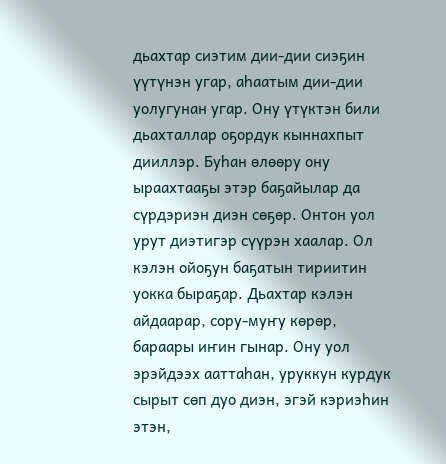дьахтар сиэтим дии-дии сиэҕин үүтүнэн угар, аһаатым дии-дии уолугунан угар. Ону үтүктэн били дьахталлар оҕордук кыннахпыт дииллэр. Буһан өлөөру ону ыраахтааҕы этэр баҕайылар да сүрдэриэн диэн сөҕөр. Онтон уол урут диэтигэр сүүрэн хаалар. Ол кэлэн ойоҕун баҕатын тириитин уокка быраҕар. Дьахтар кэлэн айдаарар, сору-муҥу көрөр, бараары иҥин гынар. Ону уол эрэйдээх ааттаһан, уруккун курдук сырыт сөп дуо диэн, эгэй кэриэһин этэн,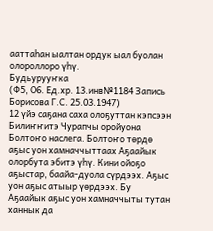ааттаһан ыалтан ордук ыал буолан олороллоро үһү.
Будьурууҥка
(Ф5, О6. Ед.хр. 13.инв№1184 Запись Борисова Г.С. 25.03.1947)
12 үйэ саҕана саха олоҕуттан кэпсээн
Билиҥҥитэ Чурапчы оройуона Болтоҥо наслега. Болтоҥо төрдө аҕыс уон хамначчыттаах Аҕаайык олорбута эбитэ үһү. Кини ойоҕо аҕыстар, баайа-дуола сүрдээх. Аҕыс уон аҕыс атыыр үөрдээх. Бу Аҕаайык аҕыс уон хамначчыты тутан ханнык да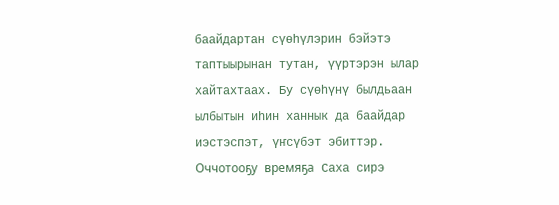баайдартан сүөһүлэрин бэйэтэ таптыырынан тутан, үүртэрэн ылар хайтахтаах. Бу сүөһүнү былдьаан ылбытын иһин ханнык да баайдар иэстэспэт, үҥсүбэт эбиттэр. Оччотооҕу времяҕа Саха сирэ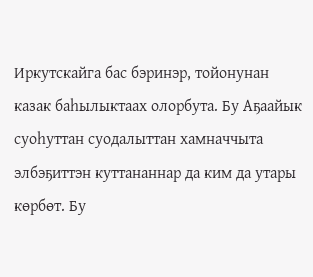Иркутскайга бас бэринэр, тойонунан казак баһылыктаах олорбута. Бу Аҕаайык суоһуттан суодалыттан хамначчыта элбэҕиттэн куттананнар да ким да утары көрбөт. Бу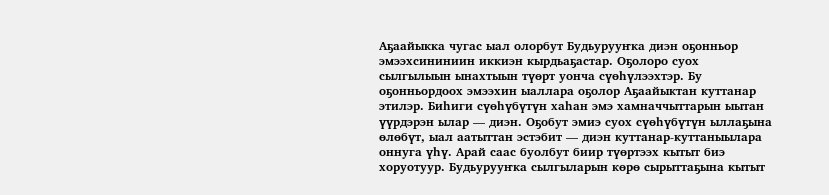Аҕаайыкка чугас ыал олорбут Будьурууҥка диэн оҕонньор эмээхсининиин иккиэн кырдьаҕастар. Оҕолоро суох
сылгылыын ынахтыын түөрт уонча сүөһүлээхтэр. Бу оҕонньордоох эмээхин ыаллара оҕолор Аҕаайыктан куттанар этилэр. Биһиги сүөһүбүтүн хаһан эмэ хамначчыттарын ыытан үүрдэрэн ылар — диэн. Оҕобут эмиэ суох сүөһүбүтүн ыллаҕына өлөбүт, ыал аатыттан эстэбит — диэн куттанар-куттаныылара оннуга үһү. Арай саас буолбут биир түөртээх кытыт биэ хоруотуур. Будьурууҥка сылгыларын көрө сырыттаҕына кытыт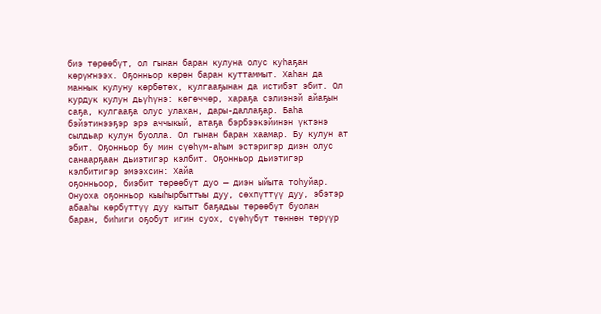биэ төрөөбүт, ол гынан баран кулуна олус куһаҕан көрүҥнээх. Оҕонньор көрөн баран куттаммыт. Хаһан да маннык кулуну көрбөтөх, кулгааҕынан да истибэт эбит. Ол курдук кулун дьүһүнэ: көгөччөр, хараҕа сэлиэнэй айаҕын саҕа, кулгааҕа олус улахан, дары-даллаҕар. Баһа бэйэтинээҕэр эрэ аччыкый, атаҕа бэрбээкэйинэн үктэнэ сылдьар кулун буолла. Ол гынан баран хаамар. Бу кулун ат эбит. Оҕонньор бу мин сүөһүм-аһым эстэригэр диэн олус санаарҕаан дьиэтигэр кэлбит. Оҕонньор дьиэтигэр кэлбитигэр эмээхсин: Хайа
оҕонньоор, биэбит төрөөбүт дуо — диэн ыйыта тоһуйар. Онуоха оҕонньор кыыһырбыттыы дуу, сөхпүттүү дуу, эбэтэр абааһы көрбүттүү дуу кытыт баҕадьы төрөөбүт буолан баран, биһиги оҕобут игин суох, сүөһүбүт төннөн төрүүр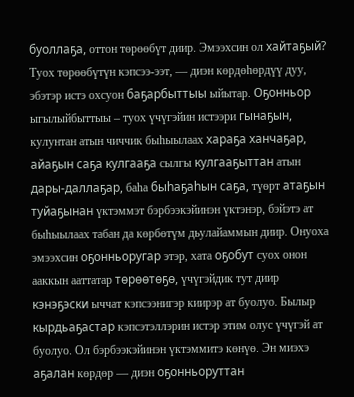буоллаҕа, оттон төрөөбүт диир. Эмээхсин ол хайтаҕый? Туох төрөөбүтүн кэпсээ-ээт, — диэн көрдөһөрдүү дуу, эбэтэр истэ охсуон баҕарбыттыы ыйытар. Оҕонньор ыгылыйбыттыы – туох үчүгэйин истээри гынаҕын, кулунтан атын чиччик быһыылаах хараҕа ханчаҕар, айаҕын саҕа кулгааҕа сылгы кулгааҕыттан атын дары-даллаҕар, баһа быһаҕаһын саҕа, түөрт атаҕын туйаҕынан үктэммэт бэрбээкэйинэн үктэнэр, бэйэтэ ат быһыылаах табан да көрбөтүм дьулайаммын диир. Онуоха
эмээхсин оҕонньоругар этэр, хата оҕобут суох онон ааккын ааттатар төрөөтөҕө, үчүгэйдик тут диир кэнэҕэски ыччат кэпсээнигэр киирэр ат буолуо. Былыр кырдьаҕастар кэпсэтэллэрин истэр этим олус үчүгэй ат буолуо. Ол бэрбээкэйинэн үктэммитэ көнүө. Эн миэхэ аҕалан көрдөр — диэн оҕонньоруттан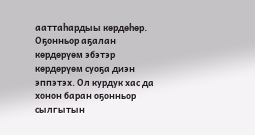ааттаһардыы көрдөһөр. Оҕонньор аҕалан көрдөрүөм эбэтэр көрдөрүөм суоҕа диэн эппэтэх. Ол курдук хас да хонон баран оҕонньор сылгытын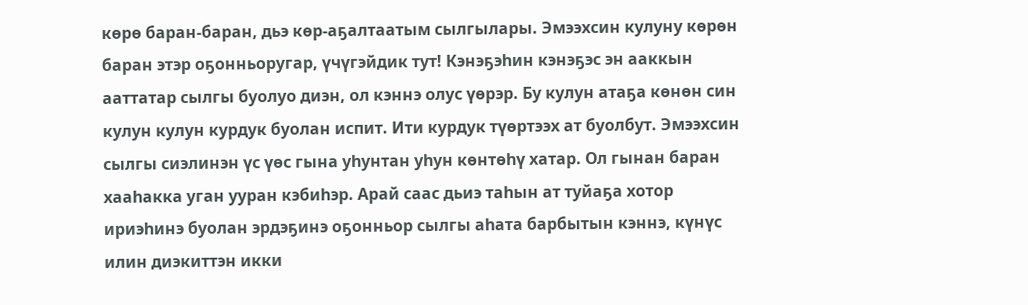көрө баран-баран, дьэ көр-аҕалтаатым сылгылары. Эмээхсин кулуну көрөн баран этэр оҕонньоругар, үчүгэйдик тут! Кэнэҕэһин кэнэҕэс эн ааккын ааттатар сылгы буолуо диэн, ол кэннэ олус үөрэр. Бу кулун атаҕа көнөн син кулун кулун курдук буолан испит. Ити курдук түөртээх ат буолбут. Эмээхсин сылгы сиэлинэн үс үөс гына уһунтан уһун көнтөһү хатар. Ол гынан баран хааһакка уган ууран кэбиһэр. Арай саас дьиэ таһын ат туйаҕа хотор ириэһинэ буолан эрдэҕинэ оҕонньор сылгы аһата барбытын кэннэ, күнүс илин диэкиттэн икки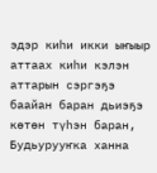эдэр киһи икки ыҥыыр аттаах киһи кэлэн аттарын сэргэҕэ баайан баран дьиэҕэ көтөн түһэн баран, Будьурууҥка ханна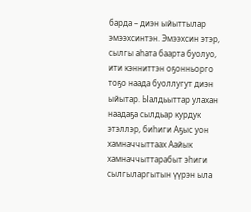барда – диэн ыйыттылар эмээхсинтэн. Эмээхсин этэр, сылгы аһата баарта буолуо, ити кэнниттэн оҕонньорго тоҕо наада буоллугут диэн ыйытар. Ыалдьыттар улахан наадаҕа сылдьар курдук этэллэр, биһиги Аҕыс уон хамначчыттаах Аайык хамначчыттарабыт эһиги сылгыларгытын үүрэн ыла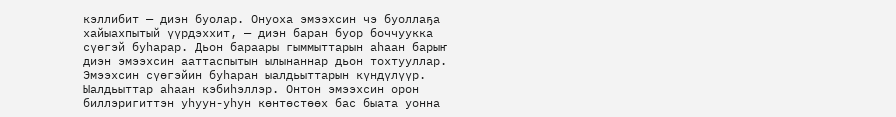кэллибит — диэн буолар. Онуоха эмээхсин чэ буоллаҕа хайыахпытый үүрдэххит, — диэн баран буор боччуукка сүөгэй буһарар. Дьон бараары гыммыттарын аһаан барыҥ диэн эмээхсин ааттаспытын ылынаннар дьон тохтууллар. Эмээхсин сүөгэйин буһаран ыалдьыттарын күндүлүүр. Ыалдьыттар аһаан кэбиһэллэр. Онтон эмээхсин орон биллэригиттэн уһуун-уһун көнтөстөөх бас быата уонна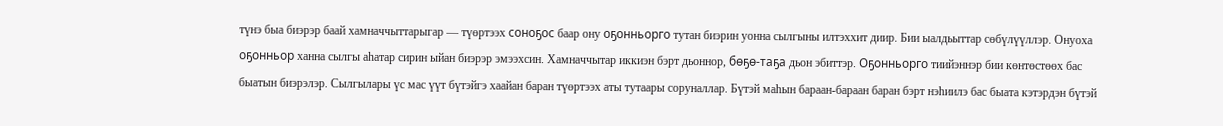түнэ быа биэрэр баай хамначчыттарыгар — түөртээх соноҕос баар ону оҕонньорго тутан биэрин уонна сылгыны илтэххит диир. Бии ыалдьыттар сөбүлүүллэр. Онуоха оҕонньор ханна сылгы аһатар сирин ыйан биэрэр эмээхсин. Хамначчытар иккиэн бэрт дьоннор, бөҕө-таҕа дьон эбиттэр. Оҕонньорго тиийэннэр бии көнтөстөөх бас быатын биэрэлэр. Сылгылары үс мас үүт бүтэйгэ хаайан баран түөртээх аты тутаары соруналлар. Бүтэй маһын бараан-бараан баран бэрт нэһиилэ бас быата кэтэрдэн бүтэй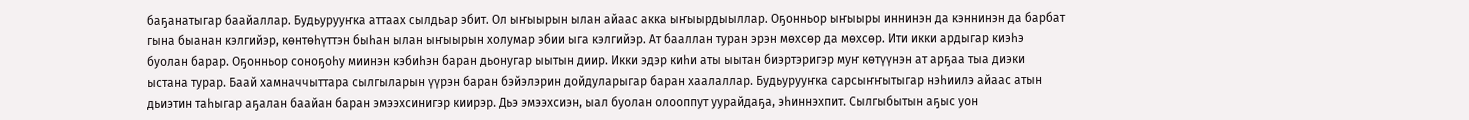баҕанатыгар баайаллар. Будьурууҥка аттаах сылдьар эбит. Ол ыҥыырын ылан айаас акка ыҥыырдыыллар. Оҕонньор ыҥыыры иннинэн да кэннинэн да барбат гына быанан кэлгийэр, көнтөһүттэн быһан ылан ыҥыырын холумар эбии ыга кэлгийэр. Ат бааллан туран эрэн мөхсөр да мөхсөр. Ити икки ардыгар киэһэ буолан барар. Оҕонньор соноҕоһу миинэн кэбиһэн баран дьонугар ыытын диир. Икки эдэр киһи аты ыытан биэртэригэр муҥ көтүүнэн ат арҕаа тыа диэки ыстана турар. Баай хамначчыттара сылгыларын үүрэн баран бэйэлэрин дойдуларыгар баран хаалаллар. Будьурууҥка сарсыҥҥытыгар нэһиилэ айаас атын дьиэтин таһыгар аҕалан баайан баран эмээхсинигэр киирэр. Дьэ эмээхсиэн, ыал буолан олооппут уурайдаҕа, эһиннэхпит. Сылгыбытын аҕыс уон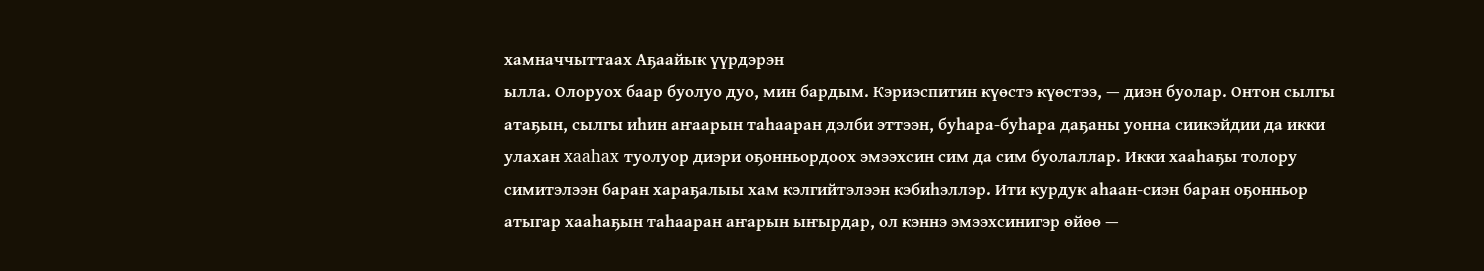хамначчыттаах Аҕаайык үүрдэрэн
ылла. Олоруох баар буолуо дуо, мин бардым. Кэриэспитин күөстэ күөстээ, — диэн буолар. Онтон сылгы атаҕын, сылгы иһин аҥаарын таһааран дэлби эттээн, буһара-буһара даҕаны уонна сиикэйдии да икки улахан xaahax туолуор диэри оҕонньордоох эмээхсин сим да сим буолаллар. Икки хааһаҕы толору симитэлээн баран хараҕалыы хам кэлгийтэлээн кэбиһэллэр. Ити курдук аһаан-сиэн баран оҕонньор атыгар хааһаҕын таһааран аҥарын ыҥырдар, ол кэннэ эмээхсинигэр өйөө —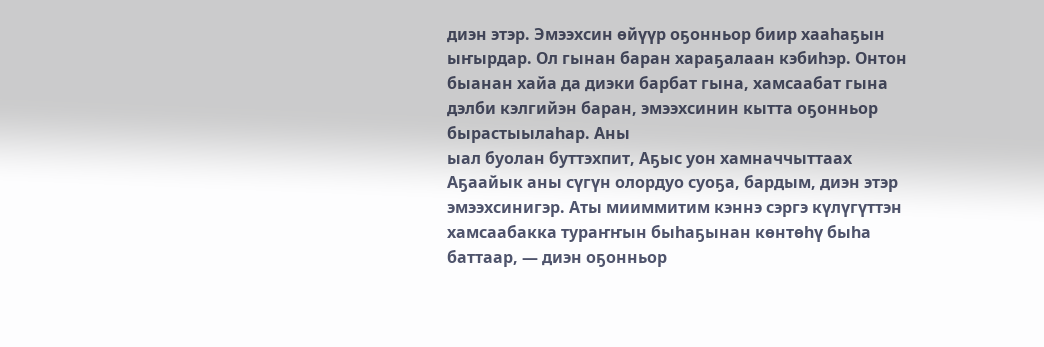диэн этэр. Эмээхсин өйүүр оҕонньор биир хааһаҕын ыҥырдар. Ол гынан баран хараҕалаан кэбиһэр. Онтон быанан хайа да диэки барбат гына, хамсаабат гына дэлби кэлгийэн баран, эмээхсинин кытта оҕонньор бырастыылаһар. Аны
ыал буолан буттэхпит, Аҕыс уон хамначчыттаах Аҕаайык аны сүгүн олордуо суоҕа, бардым, диэн этэр эмээхсинигэр. Аты мииммитим кэннэ сэргэ күлүгүттэн хамсаабакка тураҥҥын быһаҕынан көнтөһү быһа баттаар, — диэн оҕонньор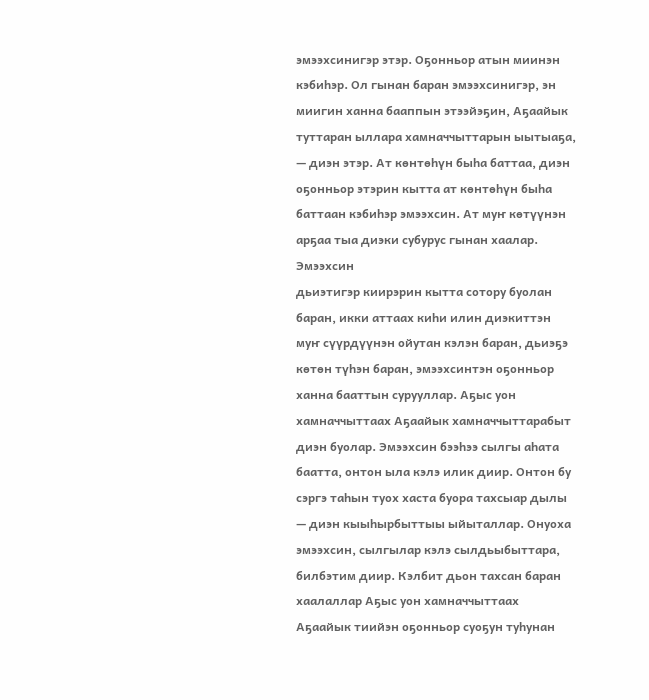эмээхсинигэр этэр. Оҕонньор атын миинэн кэбиһэр. Ол гынан баран эмээхсинигэр, эн миигин ханна бааппын этээйэҕин, Аҕаайык туттаран ыллара хамначчыттарын ыытыаҕа, — диэн этэр. Ат көнтөһүн быһа баттаа, диэн оҕонньор этэрин кытта ат көнтөһүн быһа баттаан кэбиһэр эмээхсин. Ат муҥ көтүүнэн арҕаа тыа диэки субурус гынан хаалар. Эмээхсин
дьиэтигэр киирэрин кытта сотору буолан баран, икки аттаах киһи илин диэкиттэн муҥ сүүрдүүнэн ойутан кэлэн баран, дьиэҕэ көтөн түһэн баран, эмээхсинтэн оҕонньор ханна бааттын сурууллар. Аҕыс уон хамначчыттаах Аҕаайык хамначчыттарабыт диэн буолар. Эмээхсин бээһээ сылгы аһата баатта, онтон ыла кэлэ илик диир. Онтон бу сэргэ таһын туох хаста буора тахсыар дылы — диэн кыыһырбыттыы ыйыталлар. Онуоха эмээхсин, сылгылар кэлэ сылдьыбыттара, билбэтим диир. Кэлбит дьон тахсан баран хаалаллар Аҕыс уон хамначчыттаах Аҕаайык тиийэн оҕонньор суоҕун туһунан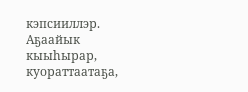кэпсииллэр. Аҕаайык кыыһырар, куораттаатаҕа,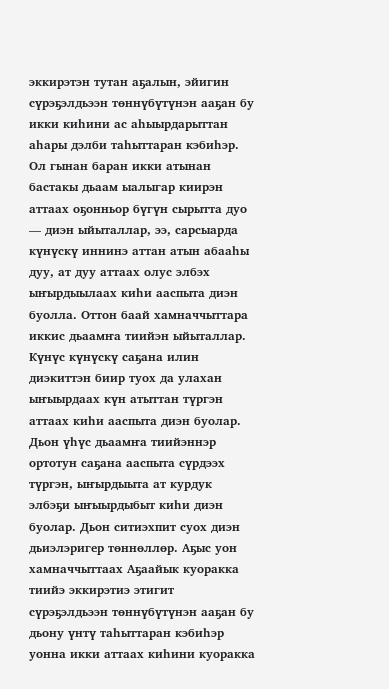эккирэтэн тутан аҕалын, эйигин сүрэҕэлдьээн төннүбүтүнэн ааҕан бу икки киһини ас аһыырдарыттан аһары дэлби таһыттаран кэбиһэр. Ол гынан баран икки атынан бастакы дьаам ыалыгар киирэн аттаах оҕонньор бүгүн сырытта дуо — диэн ыйыталлар, ээ, сарсыарда күнүскү иннинэ аттан атын абааһы дуу, ат дуу аттаах олус элбэх ыҥырдыылаах киһи ааспыта диэн буолла. Оттон баай хамначчыттара иккис дьаамҥа тиийэн ыйыталлар. Күнүс күнүскү саҕана илин диэкиттэн биир туох да улахан ыҥыырдаах күн атыттан түргэн аттаах киһи ааспыта диэн буолар. Дьон үһүс дьаамҥа тиийэннэр ортотун саҕана ааспыта сүрдээх түргэн, ыҥырдыыта ат курдук элбэҕи ыҥыырдыбыт киһи диэн буолар. Дьон ситиэхпит суох диэн дьиэлэригер төннөллөр. Аҕыс уон хамначчыттаах Аҕаайык куоракка тиийэ эккирэтиэ этигит сүрэҕэлдьээн төннүбүтүнэн ааҕан бу дьону үнтү таһыттаран кэбиһэр уонна икки аттаах киһини куоракка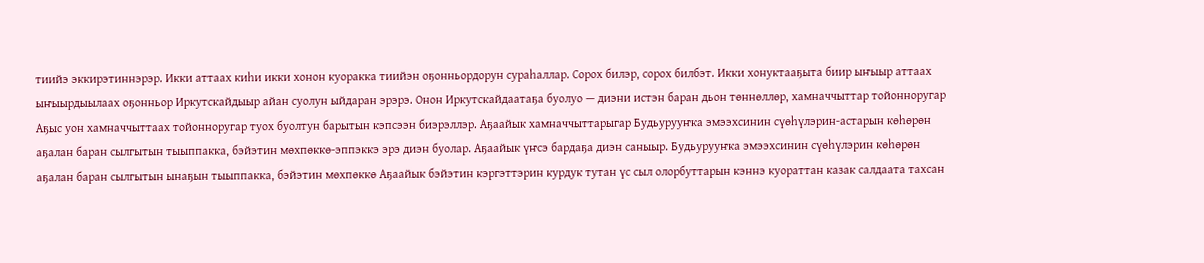тиийэ эккирэтиннэрэр. Икки аттаах киһи икки хонон куоракка тиийэн оҕонньордорун сураһаллар. Сорох билэр, сорох билбэт. Икки хонуктааҕыта биир ыҥыыр аттаах ыҥыырдыылаах оҕонньор Иркутскайдыыр айан суолун ыйдаран эрэрэ. Онон Иркутскайдаатаҕа буолуо — диэни истэн баран дьон төннөллөр, хамначчыттар тойонноругар Аҕыс уон хамначчыттаах тойонноругар туох буолтун барытын кэпсээн биэрэллэр. Аҕаайык хамначчыттарыгар Будьурууҥка эмээхсинин сүөһүлэрин-астарын көһөрөн аҕалан баран сылгытын тыыппакка, бэйэтин мөхпөккө-эппэккэ эрэ диэн буолар. Аҕаайык үҥсэ бардаҕа диэн саныыр. Будьурууҥка эмээхсинин сүөһүлэрин көһөрөн аҕалан баран сылгытын ынаҕын тыыппакка, бэйэтин мөхпөккө Аҕаайык бэйэтин кэргэттэрин курдук тутан үс сыл олорбуттарын кэннэ куораттан казак салдаата тахсан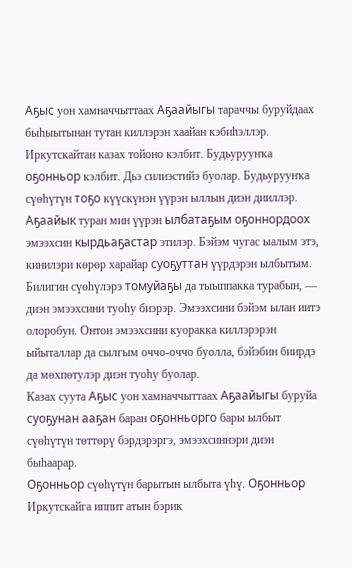Аҕыс уон хамначчыттаах Аҕаайыгы тараччы буруйдаах быһыытынан тутан киллэрэн хаайан кэбиһэллэр. Иркутскайтан казах тойоно кэлбит. Будьурууҥка оҕонньор кэлбит. Дьэ силиэстийэ буолар. Будьурууҥка сүөһүтүн тоҕо күүскүнэн үүрэн ыллын диэн дииллэр. Аҕаайык туран мин үүрэн ылбатаҕым оҕоннордоох эмээхсин кырдьаҕастар этилэр. Бэйэм чугас ыалым этэ, кинилэри көрөр харайар суоҕуттан үүрдэрэн ылбытым. Билигин сүөһүлэрэ томуйаҕы да тыыппакка турабын, — диэн эмээхсини туоһу биэрэр. Эмээхсини бэйэм ылан иитэ олоробун. Онтон эмээхсини куоракка киллэрэрэн ыйыталлар да сылгым оччо-оччо буолла, бэйэбин биирдэ да мөхпөтулэр диэн туоһу буолар.
Казах суута Аҕыс уон хамначчыттаах Аҕаайыгы буруйа суоҕунан ааҕан баран оҕонньорго бары ылбыт сүөһүтүн төттөрү бэрдэрэргэ, эмээхсиннэри диэн быһаарар.
Оҕонньор сүөһүтүн барытын ылбыта үһү. Оҕонньор Иркутскайга иппит атын бэрик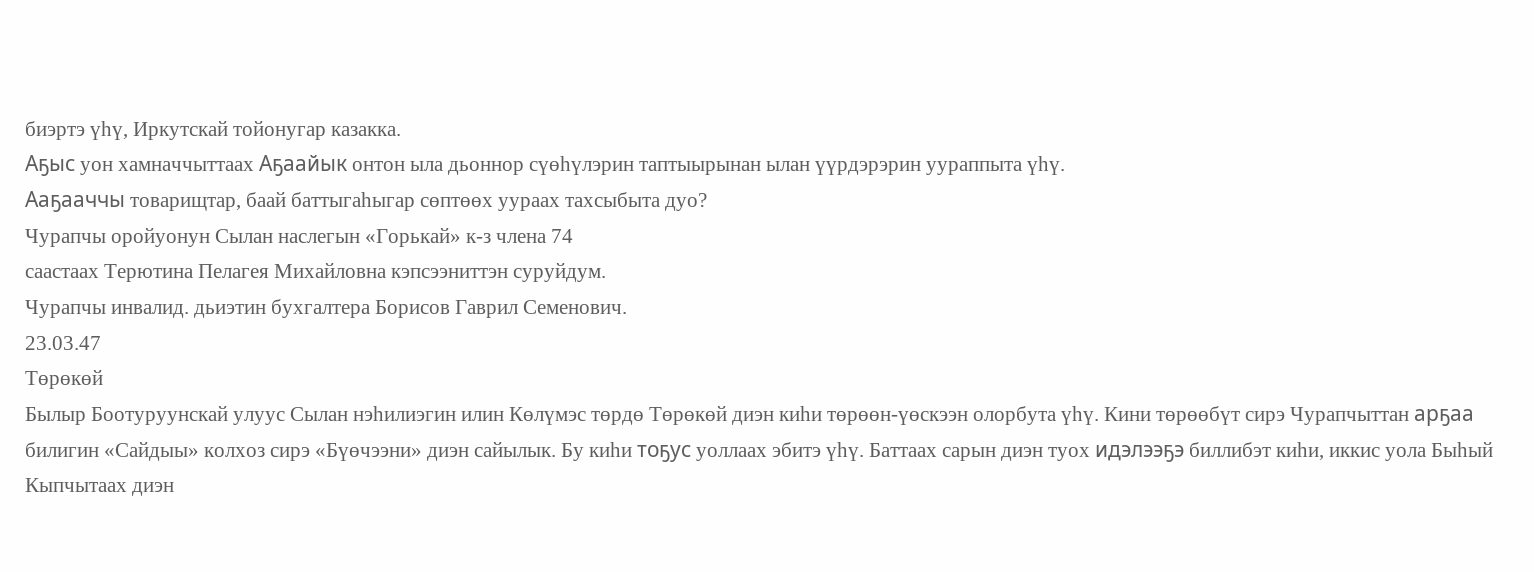биэртэ үһү, Иркутскай тойонугар казакка.
Аҕыс уон хамначчыттаах Аҕаайык онтон ыла дьоннор сүөһүлэрин таптыырынан ылан үүрдэрэрин уураппыта үһү.
Ааҕааччы товарищтар, баай баттыгаһыгар сөптөөх уураах тахсыбыта дуо?
Чурапчы оройуонун Сылан наслегын «Горькай» к-з члена 74
саастаах Терютина Пелагея Михайловна кэпсээниттэн суруйдум.
Чурапчы инвалид. дьиэтин бухгалтера Борисов Гаврил Семенович.
23.03.47
Төрөкөй
Былыр Боотуруунскай улуус Сылан нэһилиэгин илин Көлүмэс төрдө Төрөкөй диэн киһи төрөөн-үөскээн олорбута үһү. Кини төрөөбүт сирэ Чурапчыттан арҕаа билигин «Сайдыы» колхоз сирэ «Бүөчээни» диэн сайылык. Бу киһи тоҕус уоллаах эбитэ үһү. Баттаах сарын диэн туох идэлээҕэ биллибэт киһи, иккис уола Быһый Кыпчытаах диэн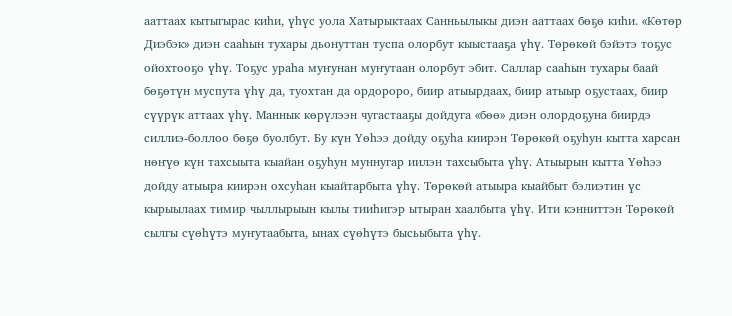ааттаах кытыгырас киһи, үһүс уола Хатырыктаах Санньылыкы диэн ааттаах бөҕө киһи. «Көтөр Диэбэк» диэн сааһын тухары дьонуттан туспа олорбут кыыстааҕа үһү. Төрөкөй бэйэтэ тоҕус ойохтооҕо үһү. Тоҕус ураһа муҥунан муҥутаан олорбут эбит. Саллар сааһын тухары баай бөҕөтүн муспута үһү да, туохтан да ордороро, биир атыырдаах, биир атыыр оҕустаах, биир сүүрүк аттаах үһү. Маннык көрүлээн чугастааҕы дойдуга «бөө» диэн олордоҕуна биирдэ силлиэ-боллоо бөҕө буолбут. Бу күн Yөhээ дойду оҕуһа киирэн Төрөкөй оҕуһун кытта харсан нөҥүө күн тахсыыта кыайан оҕуһун муннугар иилэн тахсыбыта үһү. Атыырын кытта Yөhээ дойду атыыра киирэн охсуһан кыайтарбыта үһү. Төрөкөй атыыра кыайбыт бэлиэтин үс кырыылаах тимир чыллырыын кылы тииһигэр ытыран хаалбыта үһү. Ити кэнниттэн Төрөкөй сылгы сүөһүтэ муҥутаабыта, ынах сүөһүтэ бысьыбыта үһү.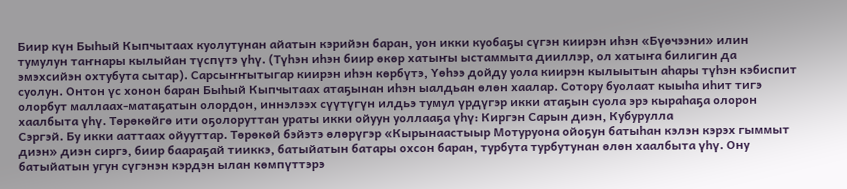Биир күн Быһый Кыпчытаах куолутунан айатын кэрийэн баран, уон икки куобаҕы сүгэн киирэн иһэн «Бүөчээни» илин тумулун таҥнары кылыйан түспүтэ үһү. (Түһэн иһэн биир өкөр хатыҥы ыстаммыта дииллэр, ол хатыҥа билигин да эмэхсийэн охтубута сытар). Сарсыҥҥытыгар киирэн иһэн көрбүтэ, Yөhээ дойду уола киирэн кылыытын аһары түһэн кэбиспит суолун. Онтон үс хонон баран Быһый Кыпчытаах атаҕынан иһэн ыалдьан өлөн хаалар. Сотору буолаат кыыһа иһит тигэ олорбут маллаах-матаҕатын олордон, иннэлээх сүүтүгүн илдьэ тумул үрдүгэр икки атаҕын суола эрэ кыраһаҕа олорон хаалбыта үһү. Төрөкөйгө ити оҕолоруттан ураты икки ойуун уоллааҕа үһү: Киргэн Сарын диэн, Кубурулла
Сэргэй. Бу икки ааттаах ойууттар. Төрөкөй бэйэтэ өлөрүгэр «Кырынаастыыр Мотуруона ойоҕун батыһан кэлэн кэрэх гыммыт диэн» диэн сиргэ, биир баараҕай тииккэ, батыйатын батары охсон баран, турбута турбутунан өлөн хаалбыта үһү. Ону батыйатын угун сүгэнэн кэрдэн ылан көмпүттэрэ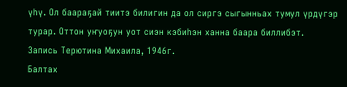үһү. Ол баараҕай тиитэ билигин да ол сиргэ сыгынньах тумул үрдүгэр турар. Оттон уҥуоҕун уот сиэн кэбиһэн ханна баара биллибэт.
Запись Терютина Михаила, 1946г.
Балтах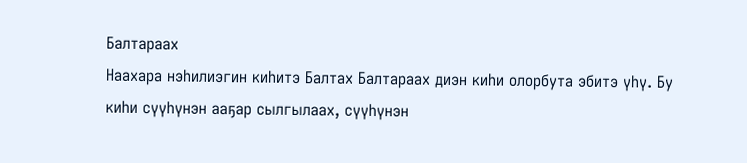Балтараах
Наахара нэһилиэгин киһитэ Балтах Балтараах диэн киһи олорбута эбитэ үһү. Бу киһи сүүһүнэн ааҕар сылгылаах, сүүһүнэн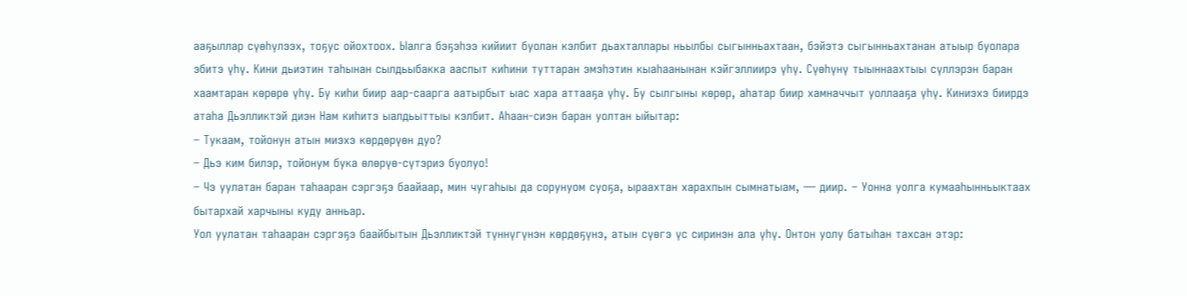ааҕыллар сүөһүлээх, тоҕус ойохтоох. Ыалга бэҕэһээ кийиит буолан кэлбит дьахталлары ньылбы сыгынньахтаан, бэйэтэ сыгынньахтанан атыыр буолара эбитэ үһү. Кини дьиэтин таһынан сылдьыбакка ааспыт киһини туттаран эмэһэтин кыаһаанынан кэйгэллиирэ үһү. Сүөһүнү тыыннаахтыы сүллэрэн баран хаамтаран көрөрө үһү. Бу киһи биир аар-саарга аатырбыт ыас хара аттааҕа үһү. Бу сылгыны көрөр, аһатар биир хамначчыт уоллааҕа үһү. Киниэхэ биирдэ атаһа Дьэлликтэй диэн Нам киһитэ ыалдьыттыы кэлбит. Аһаан-сиэн баран уолтан ыйытар:
– Тукаам, тойонун атын миэхэ көрдөрүөн дуо?
– Дьэ ким билэр, тойонум бука өлөрүө-сүтэриэ буолуо!
– Чэ уулатан баран таһааран сэргэҕэ баайаар, мин чугаһыы да сорунуом суоҕа, ыраахтан харахпын сымнатыам, — диир. – Уонна уолга кумааһынньыктаах бытархай харчыны куду анньар.
Уол уулатан таһааран сэргэҕэ баайбытын Дьэлликтэй түннүгүнэн көрдөҕүнэ, атын сүөгэ үс сиринэн ала үһү. Онтон уолу батыһан тахсан этэр: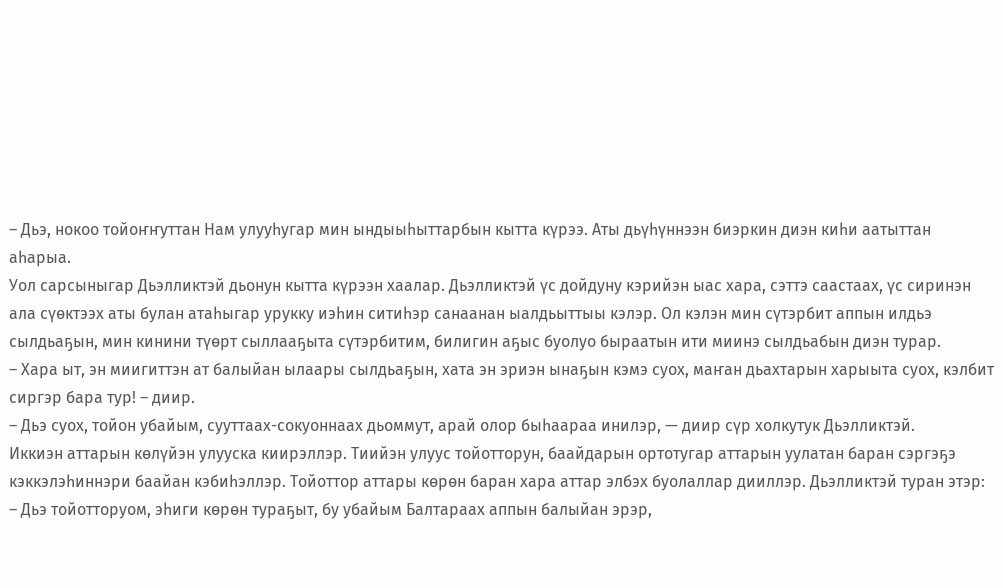– Дьэ, нокоо тойоҥҥуттан Нам улууһугар мин ындыыһыттарбын кытта күрээ. Аты дьүһүннээн биэркин диэн киһи аатыттан аһарыа.
Уол сарсыныгар Дьэлликтэй дьонун кытта күрээн хаалар. Дьэлликтэй үс дойдуну кэрийэн ыас хара, сэттэ саастаах, үс сиринэн ала сүөктээх аты булан атаһыгар урукку иэһин ситиһэр санаанан ыалдьыттыы кэлэр. Ол кэлэн мин сүтэрбит аппын илдьэ сылдьаҕын, мин кинини түөрт сыллааҕыта сүтэрбитим, билигин аҕыс буолуо быраатын ити миинэ сылдьабын диэн турар.
– Хара ыт, эн миигиттэн ат балыйан ылаары сылдьаҕын, хата эн эриэн ынаҕын кэмэ суох, маҥан дьахтарын харыыта суох, кэлбит сиргэр бара тур! – диир.
– Дьэ суох, тойон убайым, сууттаах-сокуоннаах дьоммут, арай олор быһаараа инилэр, — диир сүр холкутук Дьэлликтэй.
Иккиэн аттарын көлүйэн улууска киирэллэр. Тиийэн улуус тойотторун, баайдарын ортотугар аттарын уулатан баран сэргэҕэ кэккэлэһиннэри баайан кэбиһэллэр. Тойоттор аттары көрөн баран хара аттар элбэх буолаллар дииллэр. Дьэлликтэй туран этэр:
– Дьэ тойотторуом, эһиги көрөн тураҕыт, бу убайым Балтараах аппын балыйан эрэр,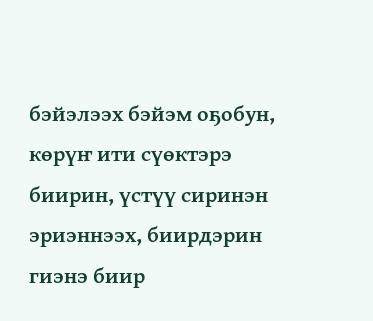бэйэлээх бэйэм оҕобун, көрүҥ ити сүөктэрэ биирин, үстүү сиринэн эриэннээх, биирдэрин гиэнэ биир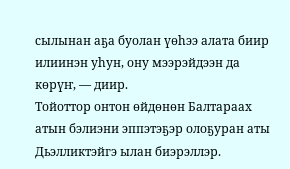сылынан аҕа буолан үөһээ алата биир илиинэн уһун, ону мээрэйдээн да көрүҥ, — диир.
Тойоттор онтон өйдөнөн Балтараах атын бэлиэни эппэтэҕэр олоҕуран аты Дьэлликтэйгэ ылан биэрэллэр.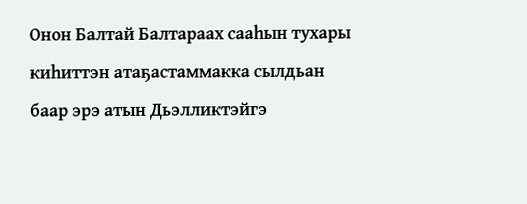Онон Балтай Балтараах сааһын тухары киһиттэн атаҕастаммакка сылдьан баар эрэ атын Дьэлликтэйгэ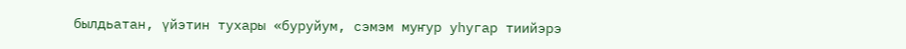былдьатан, үйэтин тухары «буруйум, сэмэм муҥур уһугар тиийэрэ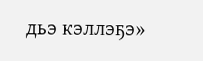дьэ кэллэҕэ»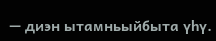— диэн ытамньыйбыта үһү.